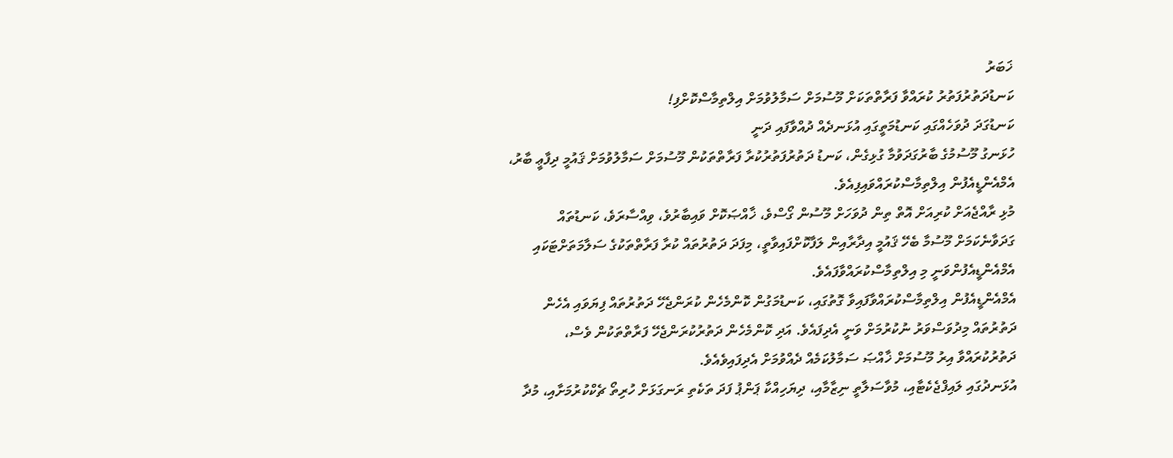ޚަބަރު
ކަނޑުދަތުރުފަތުރު ކުރައްވާ ފަރާތްތަކަށް މޫސުމަށް ސަމާލުވުމަށް އިލްތިމާސްކޮށްފި!
ކަނޑުގަދަ ދުވަހެއްގައި ކަނޑުމަތީގައި އުޅަނދެއް ދުއްވާފައި ދަނީ
ހުޅަނގު މޫސުމުގެ ބާރުގަދަވުމާ ގުޅިގެން، ކަނޑު ދަތުރުފަތުރުކުރާ ފަރާތްތަކުން މޫސުމަށް ސަމާލުވުމަށް ޤައުމީ ދިފާޢީ ބާރު، އެމްއެންޑީއެފުން އިލްތިމާސްކުރައްވައިފިއެވެ.
މުޅި ރާއްޖެއަށް ކުރިއަށް އޮތް ތިން ދުވަހަށް މޫސުން ގޯސްވެ، ޚާއްޞަކޮށް ވައިބާރުވެ، ވިއްސާރަވެ، ކަނޑުތައް ގަދަވާނެކަމަށް މޫސުމާ ބެހޭ ޤައުމީ އިދާރާއިން ލަފާކޮށްފައިވާތީ، މިފަދަ ދަތުރުތައް ކުރާ ފަރާތްތަކުގެ ސަލާމަތަށްޓަކައި އެމްއެންޑީއެފުންވަނީ މި އިލްތިމާސްކުރައްވާފައެވެ.
އެމްއެންޑީއެފުން އިލްތިމާސްކުރައްވާފައިވާ ގޮތުގައި، ކަނޑުމަގުން ކޮންމެހެން ކުރަންޖެހޭ ދަތުރުތައް ފިޔަވައި އެހެން ދަތުރުތައް މިދުވަސްވަރު ނުކުރުމަށް ވަނީ އެދިފައެވެ. އަދި ކޮންމެހެން ދަތުރުކުރަންޖެހޭ ފަރާތްތަކުން ވެސް، ދަތުރުކުރައްވާ އިރު މޫސުމަށް ޚާއްޞަ ސަމާލުކަމެއް ދެއްވުމަށް އެދިފައިވެއެވެ.
އުޅަނދުގައި ލައިފްޖެކެޓާއި، މުވާސަލާތީ ނިޒާމާއި، ދިޔަހިއްކާ ޕަންޕު ފަދަ ތަކެތި ރަނގަޅަށް ހުރިތޯ ޗެކްކުރުމަށާއި، މުދާ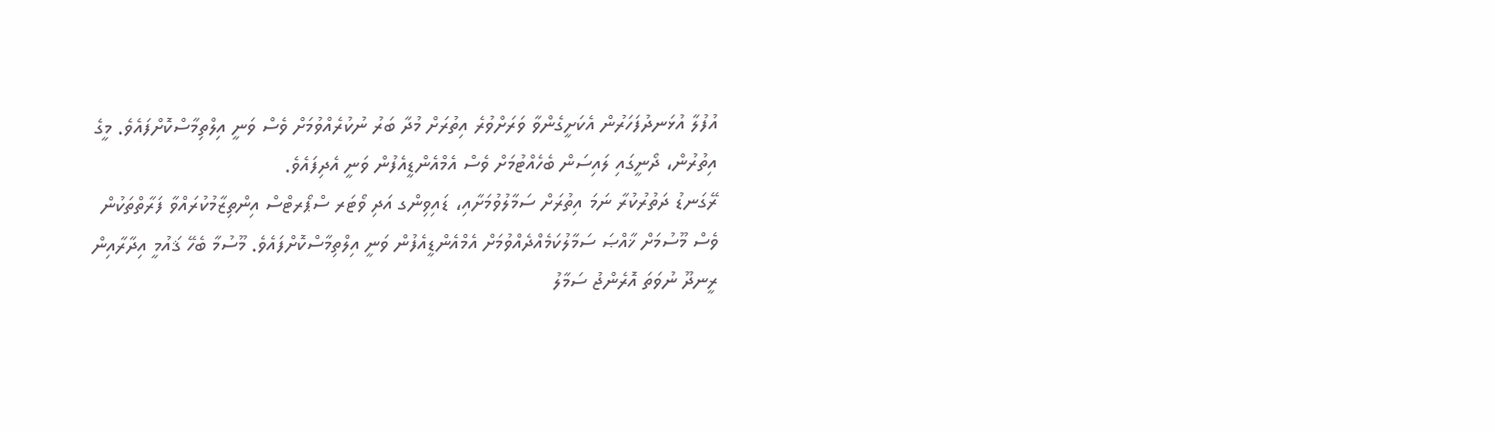އުފުލާ އުޅަނދުފަހަރުން އެކަށީގެންވާ ވަރަށްވުރެ އިތުރަށް މުދާ ބަރު ނުކުރެއްވުމަށް ވެސް ވަނީ އިލްތިމާސްކޮށްފައެވެ. މީގެ އިތުރުން، ދޯނީގައި ލައިސަން ބެހެއްޓުމަށް ވެސް އެމްއެންޑީއެފުން ވަނީ އެދިފައެވެ.
ރޭގަނޑު ދަތުރުކުރާ ނަމަ އިތުރަށް ސަމާލުވުމަށާއި، ޑައިވިންގ އަދި ވޯޓަރ ސްޕޯރޓްސް އިންތިޒާމުކުރައްވާ ފަރާތްތަކުން ވެސް މޫސުމަށް ޚާއްޞަ ސަމާލުކަމެއްދެއްވުމަށް އެމްއެންޑީއެފުން ވަނީ އިލްތިމާސްކޮށްފައެވެ. މޫސުމާ ބެހޭ ޤައުމީ އިދާރާއިން ރީނދޫ ނުވަތަ އޮރެންޖު ސަމާލު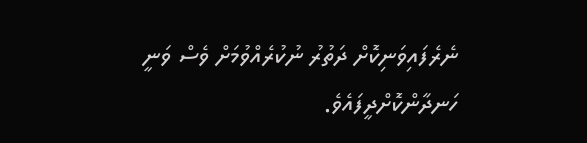ނެރެފައިވަނިކޮށް ދަތުރު ނުކުރެއްވުމަށް ވެސް ވަނީ ހަނދާންކޮށްދީފައެވެ.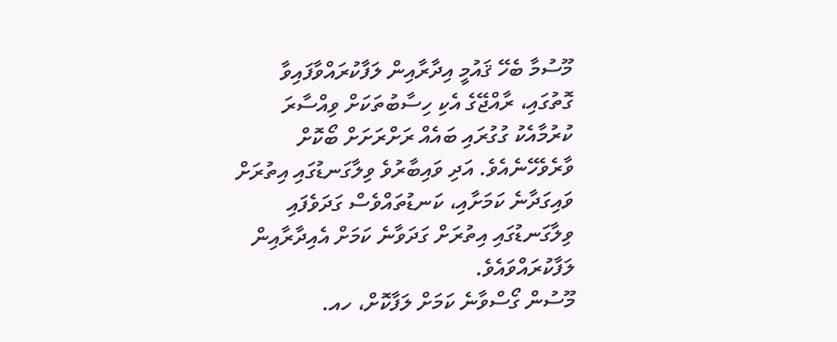މޫސުމާ ބެހޭ ޤައުމީ އިދާރާއިން ލަފާކުރައްވާފައިވާ ގޮތުގައި، ރާއްޖޭގެ އެކި ހިސާބުތަކަށް ވިއްސާރަ ކުރުމާއެކު ގުގުރައި ބައެއް ރަށްރަށަށް ބޯކޮށް ވާރެވެހޭނެއެވެ. އަދި ވައިބާރުވެ ވިލާގަނޑުގައި އިތުރަށް ވައިގަދާނެ ކަމަށާއި، ކަނޑުތައްވެސް ގަދަވެފައި ވިލާގަނޑުގައި އިތުރަށް ގަދަވާނެ ކަމަށް އެއިދާރާއިން ލަފާކުރައްވައެވެ.
މޫސުން ގޯސްވާނެ ކަމަށް ލަފާކޮށް، ހއ.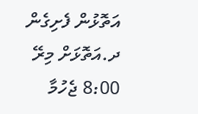އަތޮޅުން ފެށިގެން ދ.އަތޮޅަށް މިރޭ 8:00 ޖެހުމާ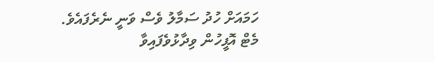ހަމައަށް ހުދު ސަމާލު ވެސް ވަނީ ނެރެފައެވެ.
މެޓް އޮފީހުން ވިދާޅުވެފައިވާ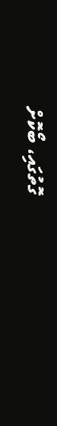ގޮތުގައި، ބޯކޮށް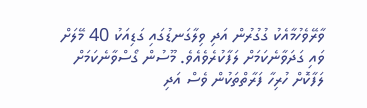ވާރޭވެހުމާއެކު ގުގުރުން އަދި ވިލާގަނޑުގައި ގަޑިއަކު 40 މޭލަށް ވައި ގަދަވާނެކަމަށް ލަފާކުރެވެއެވެ. މޫސުން ގޯސްވާނެކަމަށް ލަފާކޮށް ހުރިހާ ފަރާތްތަކުން ވެސް އަދި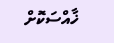ޚާއްސަކޮށް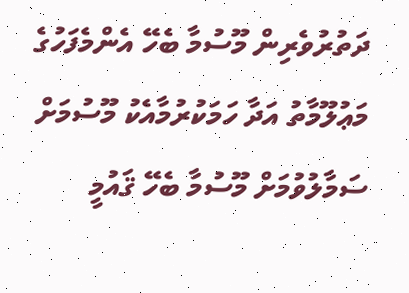ދަތުރުވެރިން މޫސުމާ ބެހޭ އެންމެފަހުގެ މަޢުލޫމާތު އަދާ ހަމަކުރުމާއެކު މޫސުމަށް ސަމާލުވުމަށް މޫސުމާ ބެހޭ ޤައުމީ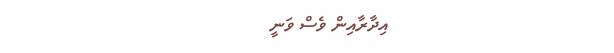އިދާރާއިން ވެސް ވަނީ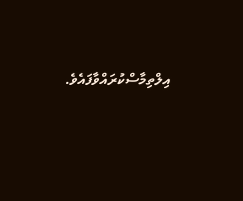އިލްތިމާސްކުރައްވާފައެވެ.